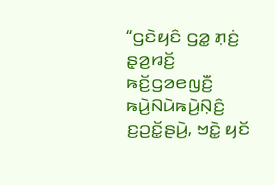“ꤞꤢꤧꤟꤢꤨ ꤞꤤ꤭ ꤊ꤫ꤢꤦ꤬ ꤔ꤫ꤤ꤬ꤙꤢꤩ꤬ ꤒꤢꤩ꤬ꤞꤤꤕꤜꤢꤪ꤬ ꤒꤣꤧ꤬ꤡꤣꤧꤒꤣꤧ꤬ꤡ꤫ꤢꤨ꤬ ꤢ꤬ꤑꤢꤩ꤭ꤔꤣꤧ꤬, ꤠꤢꤧ꤭ ꤟꤢꤩ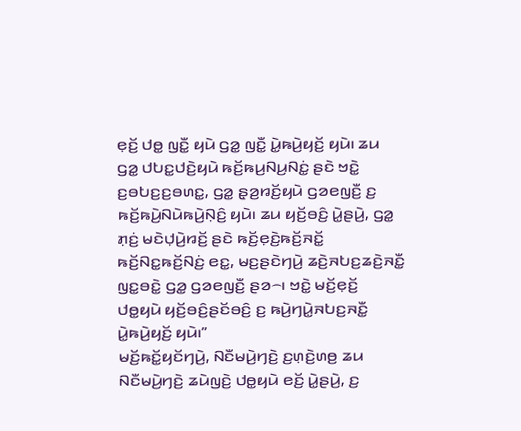ꤕ꤫ꤢꤩ꤬ ꤓꤥ꤭ ꤜꤢꤪ꤭ ꤟꤣꤧ ꤞꤤ꤭ ꤜꤢꤪ꤭ ꤣꤧ꤭ꤒꤣꤧ꤬ꤟꤢꤩ꤬ ꤟꤣꤧ꤯ ꤘꤣ ꤞꤤ꤭ ꤓꤝꤢ꤭ꤓꤢꤧ꤬ꤟꤣꤧ ꤒꤢꤩ꤬ꤒꤣ꤬ꤡꤣ꤬ꤡꤢꤦ꤭ ꤔꤢꤧ ꤠꤢꤧ꤭ ꤢ꤬ꤋꤝꤢ꤬ꤢ꤬ꤋꤛꤢ꤭, ꤞꤤ꤭ ꤔ꤫ꤤ꤬ꤙꤢꤩ꤬ꤟꤣꤧ ꤞꤤꤕꤜꤢꤪ꤬ ꤢ꤬ ꤒꤢꤩ꤬ꤒꤣꤧ꤬ꤡꤣꤧꤒꤣꤧ꤬ꤡ꤫ꤢꤨ꤬ ꤟꤣꤧ꤯ ꤘꤣ ꤟꤢꤩ꤬ꤋꤢꤨ꤬ ꤣꤧ꤭ꤔꤣꤧ꤬, ꤞꤤ꤭ ꤊ꤫ꤢꤦ꤬ ꤗꤢꤧꤓ꤫ꤣꤧ꤬ꤙꤢꤩ꤬ ꤔꤢꤧ ꤒꤢꤩ꤬ꤕ꤫ꤢꤧ꤬ꤒꤢꤩ꤬ꤏꤢꤩ꤭ ꤒꤢꤩ꤬ꤡꤢ꤭ꤒꤢꤩ꤬ꤡꤢꤦ꤬ ꤕꤢ꤭, ꤗꤢ꤬ꤔꤢꤧꤚꤣꤧ꤬ ꤘꤢꤧ꤬ꤏꤝꤢ꤬ꤘꤢꤧ꤬ꤏꤢꤪ꤭ ꤜꤢ꤭ꤋꤢꤧ꤭ ꤞꤤ꤭ ꤞꤤꤕꤜꤢꤪ꤬ ꤔꤤ꤮꤯ ꤠꤢꤧ꤭ ꤗꤢꤩ꤬ꤕ꤫ꤢꤩ꤬ ꤓꤥ꤭ꤟꤣꤧ ꤟꤢꤩ꤬ꤋꤢꤨ꤬ꤔꤢꤩꤋꤢꤨ꤬ ꤢ꤬ ꤒꤣꤧ꤬ꤚꤣꤧ꤭ꤏꤝꤢ꤬ꤏꤢꤪ꤭ ꤣꤧ꤭ꤒꤣꤧ꤬ꤟꤢꤩ꤬ ꤟꤣꤧ꤯”
ꤗꤢꤩ꤬ꤒꤢꤩ꤭ꤟꤢꤩꤚꤣꤧ꤬, ꤡꤢꤪꤗꤣꤧ꤬ꤚꤢꤧ꤬ ꤢ꤬ꤛ꤫ꤢꤧ꤬ꤛꤥ꤬ ꤘꤣ ꤡꤢꤪꤗꤣꤧ꤬ꤚꤢꤧ꤬ ꤘꤣꤧꤜꤢꤧ꤬ ꤓꤥ꤭ꤟꤣꤧ ꤕꤢꤩ꤬ ꤣꤧ꤭ꤔꤣꤧ꤬, ꤢ꤬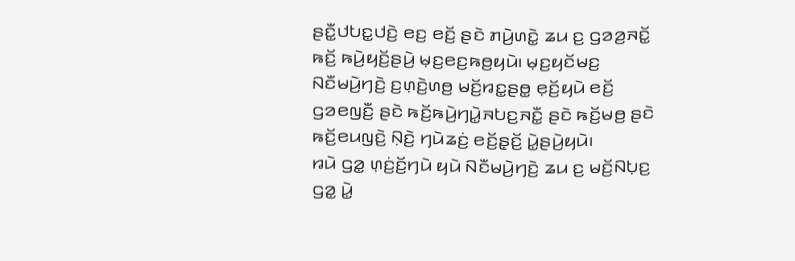ꤔꤢꤪ꤭ꤓꤝꤢ꤭ꤓꤢꤧ꤬ ꤕꤢ꤬ ꤕꤢꤩ꤬ ꤔꤢꤧ ꤊꤣꤧ꤬ꤛꤢꤧ꤭ ꤘꤣ ꤢ꤬ ꤞꤤꤤ꤬ꤏꤢꤩ꤭ ꤒꤢꤩ꤬ ꤒꤣꤧ꤬ꤟꤢꤩ꤬ꤔꤣꤧ꤬ ꤗ꤫ꤢ꤬ꤕꤢ꤬ꤒꤥ꤬ꤟꤣꤧ꤯ ꤗ꤫ꤢ꤬ꤟꤢꤩꤗꤢ꤬ ꤡꤢꤪꤗꤣꤧ꤬ꤚꤢꤧ꤬ ꤢ꤬ꤛ꤫ꤢꤧ꤬ꤛꤥ꤬ ꤗꤢꤩ꤬ꤙꤢ꤭ꤔꤥ꤭ ꤕ꤫ꤢꤩ꤬ꤟꤣꤧ ꤕꤢꤩ꤬ ꤞꤤꤕꤜꤢꤪ꤬ ꤔꤢꤧ ꤒꤢꤩ꤬ꤒꤣꤧ꤬ꤚꤣꤧ꤭ꤏꤝꤢ꤬ꤏꤢꤪ꤭ ꤔꤢꤧ ꤒꤢꤩ꤬ꤗꤥ꤬ ꤔꤢꤧ ꤒꤢꤩ꤬ꤕꤣꤜꤢꤧ꤬ ꤡ꤫ꤢꤧ꤬ ꤚꤣꤧꤘꤢꤦ꤬ ꤕꤢꤩ꤬ꤔ꤫ꤢꤩ꤬ ꤣꤧ꤭ꤔꤣꤧ꤬ꤟꤣꤧ꤯
ꤙꤣꤧ ꤞꤤ꤭ ꤛ꤫ꤢꤦ꤬ꤢꤩ꤬ꤚꤣꤧ ꤟꤣꤧ ꤡꤢꤪꤗꤣꤧ꤬ꤚꤢꤧ꤬ ꤘꤣ ꤢ꤬ ꤗꤢꤩ꤬ꤡꤝ꤫ꤢ꤬ ꤞꤤ꤭ ꤣꤧ꤭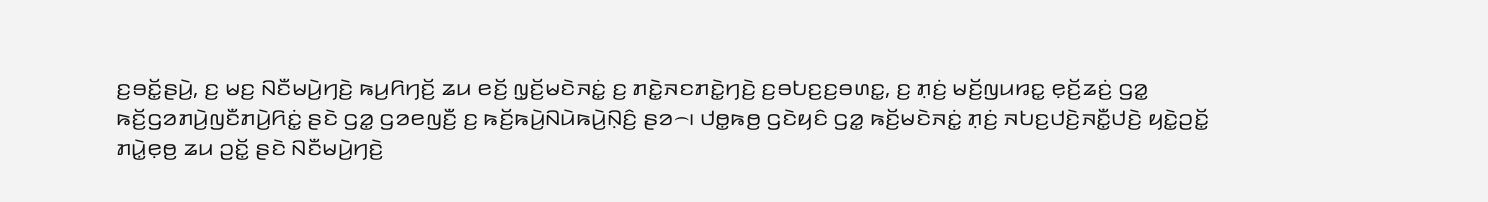ꤢ꤬ꤋꤢꤩ꤭ꤔꤣꤧ꤬, ꤢ꤬ ꤗꤢ꤬ ꤡꤢꤪꤗꤣꤧ꤬ꤚꤢꤧ꤬ ꤒꤣ꤬ꤖꤚꤢꤩ꤬ ꤘꤣ ꤕꤢꤩ꤬ ꤜ꤫ꤢꤩ꤬ꤗꤢꤧꤏꤢꤦ꤭ ꤢ꤬ ꤊꤢꤧ꤭ꤏꤢꤊꤢꤧ꤭ꤚꤢꤧ꤬ ꤢ꤬ꤋꤝꤢ꤬ꤢ꤬ꤋꤛꤢ꤭, ꤢ꤬ ꤊ꤫ꤢꤦ꤬ ꤗꤢꤩ꤬ꤜꤣꤙꤢ꤭ ꤕ꤫ꤢꤩ꤬ꤘꤢꤦ꤬ ꤞꤤ꤭ ꤒꤢꤩ꤬ꤞꤤꤊꤣꤧ꤬ꤜꤢꤪꤊꤣꤧ꤬ꤖꤢꤦ꤭ ꤔꤢꤧ ꤞꤤ꤭ ꤞꤤꤕꤜꤢꤪ꤬ ꤢ꤬ ꤒꤢꤩ꤬ꤒꤣꤧ꤬ꤡꤣꤧꤒꤣꤧ꤬ꤡ꤫ꤢꤨ꤬ ꤔꤤ꤮꤯ ꤓꤥ꤭ꤒꤥ꤬ ꤞꤢꤧꤟꤢꤨ ꤞꤤ꤭ ꤒꤢꤩ꤬ꤗꤢꤧꤏꤢꤦ꤭ ꤊ꤫ꤢꤦ꤬ ꤏꤝꤢ꤬ꤓꤢꤧ꤬ꤏꤢꤪ꤭ꤓꤢꤧ꤬ ꤟꤢꤧ꤭ꤑꤢꤩ꤭ ꤊꤣꤧ꤭ꤕ꤫ꤥ꤬ ꤘꤣ ꤑꤢꤩ꤭ ꤔꤢꤧ ꤡꤢꤪꤗꤣꤧ꤬ꤚꤢꤧ꤬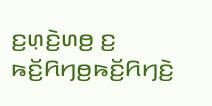ꤢ꤬ꤛ꤫ꤢꤧ꤬ꤛꤥ꤬ ꤢ꤬ ꤒꤢꤩ꤬ꤖꤚꤥ꤬ꤒꤢꤩ꤬ꤖꤚꤢꤧ꤬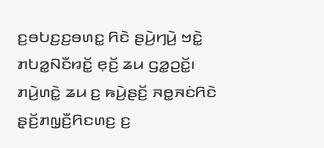ꤢ꤬ꤋꤝꤢ꤬ꤢ꤬ꤋꤛꤢ꤭ ꤖꤢꤧ ꤔꤣꤧ꤬ꤚꤣꤧ꤬ ꤠꤢꤧ꤭ ꤊꤝꤤ꤭ꤡꤢꤪꤙꤢꤩ꤭ ꤕ꤫ꤢꤩ꤬ ꤘꤣ ꤞꤤ꤭ꤑꤢꤩ꤭꤯
ꤊꤣꤧ꤬ꤛꤢꤧ꤭ ꤘꤣ ꤢ꤬ ꤒꤣꤧ꤬ꤔꤢꤩ꤬ ꤏꤥ꤭ꤏꤢꤦꤖꤢꤧ ꤔ꤫ꤢꤩ꤬ꤊꤜ꤫ꤢꤪ꤬ꤖꤢꤛꤢ꤬ ꤢ꤬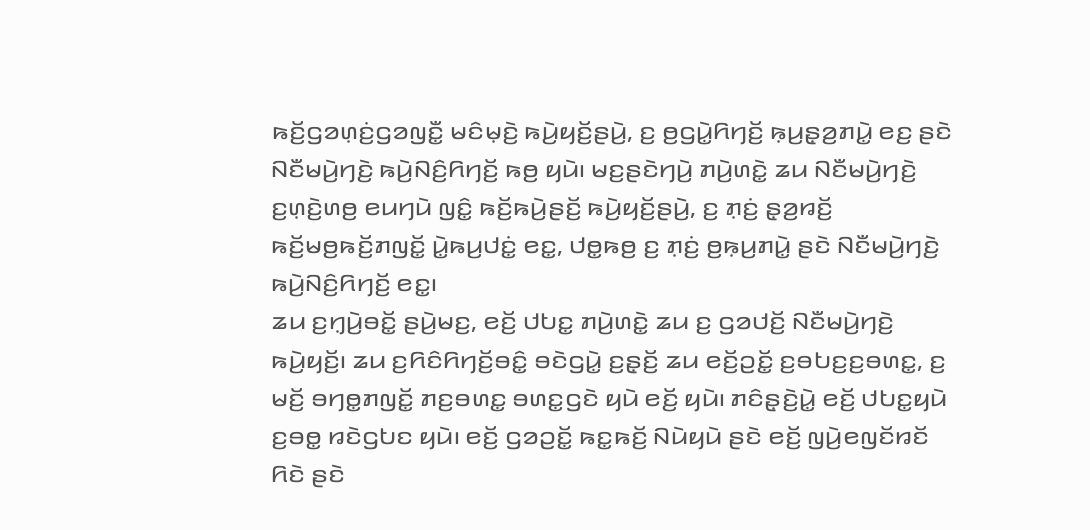ꤒꤢꤩ꤬ꤞꤤꤛ꤫ꤢꤦ꤬ꤞꤤꤜꤢꤪ꤭ ꤗꤢꤨꤗ꤫ꤢꤧ꤬ ꤒꤣꤧ꤬ꤟꤢꤩ꤬ꤔꤣꤧ꤬, ꤢ꤬ ꤥ꤬ꤞꤣꤧ꤭ꤖꤚꤢꤩ꤬ ꤒ꤫ꤣ꤬ꤔ꤫ꤤ꤬ꤊꤣꤧ꤭ ꤕꤢ꤬ ꤔꤢꤧ ꤡꤢꤪꤗꤣꤧ꤬ꤚꤢꤧ꤬ ꤒꤣꤧ꤬ꤡꤢꤨ꤬ꤖꤚꤢꤩ꤬ ꤒꤥ꤬ ꤟꤣꤧ꤯ ꤗꤢ꤬ꤔꤢꤧꤚꤣꤧ꤬ ꤊꤣꤧ꤬ꤛꤢꤧ꤭ ꤘꤣ ꤡꤢꤪꤗꤣꤧ꤬ꤚꤢꤧ꤬ ꤢ꤬ꤛ꤫ꤢꤧ꤬ꤛꤥ꤬ ꤕꤣꤚꤣꤧ ꤜꤢꤨ꤭ ꤒꤢꤩ꤬ꤒꤣꤧ꤬ꤔꤢꤩ꤬ ꤒꤣꤧ꤬ꤟꤢꤩ꤬ꤔꤣꤧ꤬, ꤢ꤬ ꤊ꤫ꤢꤦ꤬ ꤔ꤫ꤤ꤬ꤙꤢꤩ꤬ ꤒꤢꤩ꤬ꤗꤥ꤬ꤒꤢꤩ꤬ꤊꤜꤢꤩ꤭ ꤣꤧ꤭ꤒꤣ꤬ꤓꤢꤦ꤭ ꤕꤢ꤭, ꤓꤥ꤭ꤒꤥ꤬ ꤢ꤬ ꤊ꤫ꤢꤦ꤬ ꤥ꤬ꤒ꤫ꤣ꤬ꤊꤣꤧ꤭ ꤔꤢꤧ ꤡꤢꤪꤗꤣꤧ꤬ꤚꤢꤧ꤬ ꤒꤣꤧ꤬ꤡꤢꤨ꤬ꤖꤚꤢꤩ꤬ ꤕꤢ꤭꤯
ꤘꤣ ꤢ꤬ꤚ꤫ꤣꤧ꤬ꤋꤢꤩ꤭ ꤔꤣꤧ꤬ꤗꤢ꤬, ꤕꤢꤩ꤬ ꤓꤝꤢ꤭ ꤊꤣꤧ꤬ꤛꤢꤧ꤭ ꤘꤣ ꤢ꤬ ꤞꤤꤓꤢꤩ꤬ ꤡꤢꤪꤗꤣꤧ꤬ꤚꤢꤧ꤬ ꤒꤣꤧ꤬ꤟꤢꤩ꤬꤯ ꤘꤣ ꤢ꤬ꤖꤢꤨꤖꤚꤢꤩ꤬ꤋꤢꤨ꤭ ꤋꤢꤧꤞꤣꤧ꤭ ꤢ꤬ꤔ꤫ꤢꤩ꤬ ꤘꤣ ꤕꤢꤩ꤬ꤑꤢꤩ꤭ ꤢ꤬ꤋꤝꤢ꤬ꤢ꤬ꤋꤛꤢ꤭, ꤢ꤬ ꤗꤢꤩ꤬ ꤋꤚꤥ꤭ꤊꤜꤢꤩ꤭ ꤊꤢ꤬ꤋꤛꤢ꤭ ꤋꤛꤢ꤭ꤞꤢꤧ ꤟꤣꤧ ꤕꤢꤩ꤬ ꤟꤣꤧ꤯ ꤊꤢꤨꤔ꤫ꤢꤧ꤬ꤣꤧ꤭ ꤕꤢꤩ꤬ ꤓꤝꤢ꤭ꤟꤣꤧ ꤢ꤬ꤋꤥ꤭ ꤙꤢꤧꤞꤝꤢ ꤟꤣꤧ꤯ ꤕꤢꤩ꤬ ꤞꤤꤑꤢꤩ꤭ ꤒꤢ꤭ꤒꤢꤩ꤬ ꤡꤣꤧꤟꤣꤧ ꤔꤢꤧ ꤕꤢꤩ꤬ ꤜꤣꤧ꤬ꤕꤜꤢꤩꤙꤢꤩ ꤖꤢꤧ ꤔꤢꤧ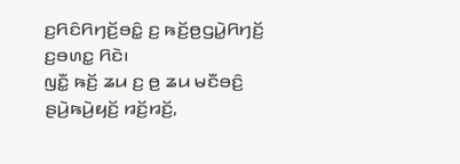ꤢ꤬ꤖꤢꤨꤖꤚꤢꤩ꤬ꤋꤢꤨ꤭ ꤢ꤬ ꤒꤢꤩ꤬ꤥ꤬ꤞꤣꤧ꤭ꤖꤚꤢꤩ꤬ ꤢ꤬ꤋꤛꤢ꤭ ꤖꤢꤧ꤯
ꤜꤢꤪ꤭ ꤒꤢꤩ꤬ ꤘꤣ ꤢ꤬ ꤥ꤬ ꤘꤣ ꤗꤢꤪꤋꤢꤨ꤬ ꤔꤣꤧ꤬ꤒꤣꤧ꤬ꤟꤢꤩ꤬ ꤙꤢꤩ꤬ꤙꤢꤩ꤬,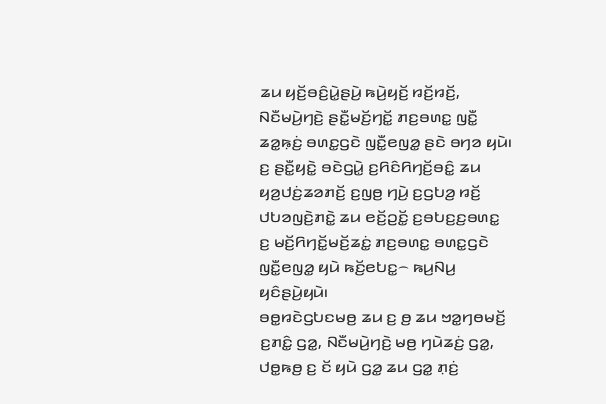ꤘꤣ ꤟꤢꤩ꤬ꤋꤢꤨ꤬ꤣꤧ꤭ꤔꤣꤧ꤬ ꤒꤣꤧ꤬ꤟꤢꤩ꤬ ꤙꤢꤩ꤬ꤙꤢꤩ꤬, ꤡꤢꤪꤗꤣꤧ꤬ꤚꤢꤧ꤬ ꤔꤢꤪ꤭ꤗꤢꤩ꤬ꤚꤢꤩ꤭ ꤊꤢ꤬ꤋꤛꤢ꤭ ꤜꤢꤪ꤭ ꤘꤤ꤭ꤒ꤫ꤢꤦ꤬ ꤋꤛꤢ꤭ꤞꤢꤧ ꤜꤢꤪ꤭ꤕꤜꤤ꤭ ꤔꤢꤧ ꤋꤚꤤ ꤟꤣꤧ꤯ ꤢ꤬ ꤔꤢꤪ꤭ꤟꤢꤧ꤭ ꤋꤢꤧꤞꤣꤧ꤭ ꤢ꤬ꤖꤢꤨꤖꤚꤢꤩ꤬ꤋꤢꤨ꤭ ꤘꤣ ꤟꤤ꤬ꤓꤢꤦ꤬ꤘꤤꤊꤢꤩ꤬ ꤢ꤬ꤜꤥ꤬ ꤚꤣꤧ꤬ ꤢ꤬ꤞꤝꤤ꤬ ꤙꤢꤩ꤬ ꤓꤝꤤꤜꤢꤧ꤬ꤊꤢꤧ꤭ ꤘꤣ ꤕꤢꤩ꤬ꤑꤢꤩ꤭ ꤢ꤬ꤋꤝꤢ꤬ꤢ꤬ꤋꤛꤢ꤭ ꤢ꤬ ꤗꤢꤩ꤬ꤖꤚꤢꤩ꤭ꤗꤢꤩ꤬ꤘꤢꤦ꤭ ꤊꤢ꤬ꤋꤛꤢ꤭ ꤋꤛꤢ꤭ꤞꤢꤧ ꤜꤢꤪ꤭ꤕꤜꤤ꤭ ꤟꤣꤧ ꤒꤢꤩ꤬ꤕꤝꤢ꤭꤮ ꤒꤣ꤬ꤡꤣ꤬ ꤟꤢꤨꤔꤣꤧ꤬ꤟꤣꤧ꤯
ꤋꤥ꤭ꤙꤢꤧꤞꤝꤢꤗꤥ꤬ ꤘꤣ ꤢ꤬ ꤥ꤬ ꤘꤣ ꤠꤤ꤭ꤚꤥꤗꤢꤩ꤬ ꤢ꤬ꤊꤢꤨ꤭ ꤞꤤ꤭, ꤡꤢꤪꤗꤣꤧ꤬ꤚꤢꤧ꤬ ꤗꤥ꤬ ꤚꤣꤧꤘꤢꤦ꤬ ꤞꤤ꤭, ꤓꤥ꤭ꤒꤥ꤬ ꤢ꤬ ꤢꤩ ꤟꤣꤧ ꤞꤤ꤭ ꤘꤣ ꤞꤤ꤭ ꤊ꤫ꤢꤦ꤬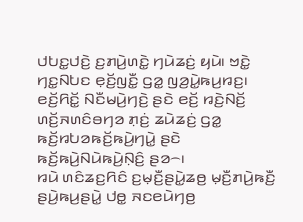ꤓꤝꤢ꤭ꤓꤢꤧ꤬ ꤢ꤬ꤊꤣꤧ꤬ꤛꤢꤧ꤭ ꤚꤣꤧꤘꤢꤦ꤬ ꤟꤣꤧ꤯ ꤠꤢꤧ꤭ ꤚꤢ꤭ꤡꤝꤢ ꤕ꤫ꤢꤩ꤬ꤜꤢꤪ꤭ ꤞꤤ꤭ ꤜꤤ꤬ꤣꤧ꤭ꤒꤣ꤬ꤙꤢ꤬꤯ ꤕꤢꤩ꤬ꤖꤢꤩ꤭ ꤡꤢꤪꤗꤣꤧ꤬ꤚꤢꤧ꤬ ꤔꤢꤧ ꤕꤢꤩ꤬ ꤙꤢꤧ꤬ꤡꤢꤩ꤬ ꤛꤢꤩ꤬ꤏꤛꤢꤨꤋꤚꤤ ꤊ꤫ꤢꤦ꤬ ꤘꤣꤧꤘꤢꤦ꤬ ꤞꤤ꤭ ꤒꤢꤩ꤬ꤙꤝꤤꤒꤢꤩ꤬ꤒꤣꤧ꤬ꤚꤣꤧ꤭ ꤔꤢꤧ ꤒꤢꤩ꤬ꤒꤣꤧ꤬ꤡꤣꤧꤒꤣꤧ꤬ꤡ꤫ꤢꤨ꤬ ꤔꤤ꤮꤯
ꤙꤣꤧ ꤛꤢꤨꤘꤢ꤬ꤖꤢꤨ ꤢ꤬ꤗ꤫ꤢꤪ꤬ꤔꤣꤧ꤭ꤘꤥ꤬ ꤗ꤫ꤢꤪ꤬ꤊꤣꤧ꤬ꤒꤢꤪ꤬ ꤔꤣꤧ꤬ꤒꤣ꤬ꤔꤣꤧ꤭ ꤓꤥ꤭ ꤏꤢꤕꤣꤧꤚꤥ꤬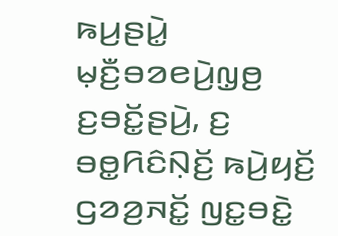ꤒꤣ꤬ꤔꤣꤧ꤭ ꤗ꤫ꤢꤪ꤬ꤋꤤꤕꤣꤧ꤬ꤜ꤫ꤥ꤬ ꤢ꤬ꤋꤢꤩ꤭ꤔꤣꤧ꤬, ꤢ꤬ ꤋꤥ꤭ꤖꤢꤨꤡ꤫ꤢꤩ꤬ ꤒꤣꤧ꤬ꤟꤢꤩ꤬ ꤞꤤꤤ꤬ꤏꤢꤩ꤭ ꤜꤢ꤭ꤋꤢꤧ꤭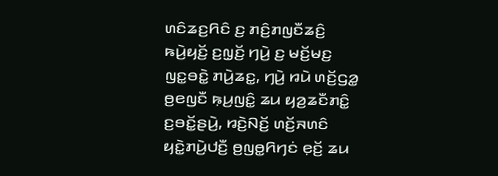ꤛꤢꤨꤘꤢ꤬ꤖꤢꤨ ꤢ꤬ ꤊꤢꤨ꤬ꤊꤜꤢꤪꤘꤢꤨ꤬ ꤒꤣꤧ꤬ꤟꤢꤩ꤬ ꤢ꤬ꤜ꤫ꤢꤩ꤬ ꤚꤣꤧ꤬ ꤢ꤬ ꤗꤢꤩ꤬ꤗꤢ꤬ ꤜꤢ꤭ꤋꤢꤧ꤭ ꤊꤣꤧ꤬ꤘꤢ꤭, ꤚꤣꤧ꤬ ꤙꤣꤧ ꤛꤢꤩ꤬ꤞꤤ꤭ ꤥ꤬ꤕꤜꤢꤪ ꤒ꤫ꤣ꤬ꤜꤢꤨ꤭ ꤘꤣ ꤟꤤ꤬ꤘꤢꤪꤊꤢꤨ꤭ ꤢ꤬ꤋꤢꤩ꤭ꤔꤣꤧ꤬, ꤙꤢꤧ꤬ꤡꤢꤩ꤬ ꤛꤢꤩ꤬ꤏꤛꤢꤨ ꤟꤢꤧ꤭ꤊꤣꤧ꤬ꤓꤢꤪ꤬ ꤥ꤬ꤜꤥ꤭ꤖꤚꤢꤦ ꤕ꤫ꤢꤩ꤬ ꤘꤣ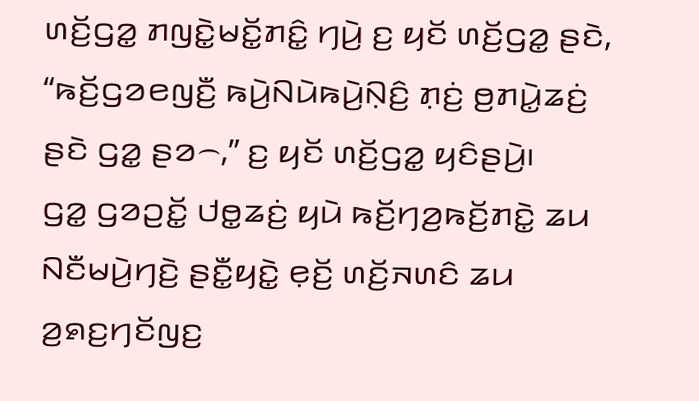ꤛꤢꤩ꤬ꤞꤤ꤭ ꤊꤜꤢꤧ꤭ꤗꤢꤩ꤭ꤊꤢꤨ꤭ ꤚꤣꤧ꤬ ꤢ꤬ ꤟꤢꤩ ꤛꤢꤩ꤬ꤞꤤ꤭ ꤔꤢꤧ, “ꤒꤢꤩ꤬ꤞꤤꤕꤜꤢꤪ꤬ ꤒꤣꤧ꤬ꤡꤣꤧꤒꤣꤧ꤬ꤡ꤫ꤢꤨ꤬ ꤊ꤫ꤢꤦ꤬ ꤥ꤬ꤊꤣꤧ꤭ꤘꤢꤦ꤬ ꤔꤢꤧ ꤞꤤ꤭ ꤔꤤ꤮,” ꤢ꤬ ꤟꤢꤩ ꤛꤢꤩ꤬ꤞꤤ꤭ ꤟꤢꤨꤔꤣꤧ꤬꤯
ꤞꤤ꤭ ꤞꤤꤑꤢꤩ꤭ ꤓꤥ꤭ꤘꤢꤦ꤬ ꤟꤣꤧ ꤒꤢꤩ꤬ꤚꤤ꤬ꤒꤢꤩ꤬ꤊꤢꤧ꤭ ꤘꤣ ꤡꤢꤪꤗꤣꤧ꤬ꤚꤢꤧ꤬ ꤔꤢꤪ꤭ꤟꤢꤧ꤭ ꤕ꤫ꤢꤩ꤬ ꤛꤢꤩ꤬ꤏꤛꤢꤨ ꤘꤣ ꤤ꤬ꤎꤢ꤬ꤚꤢꤩꤜꤢ꤬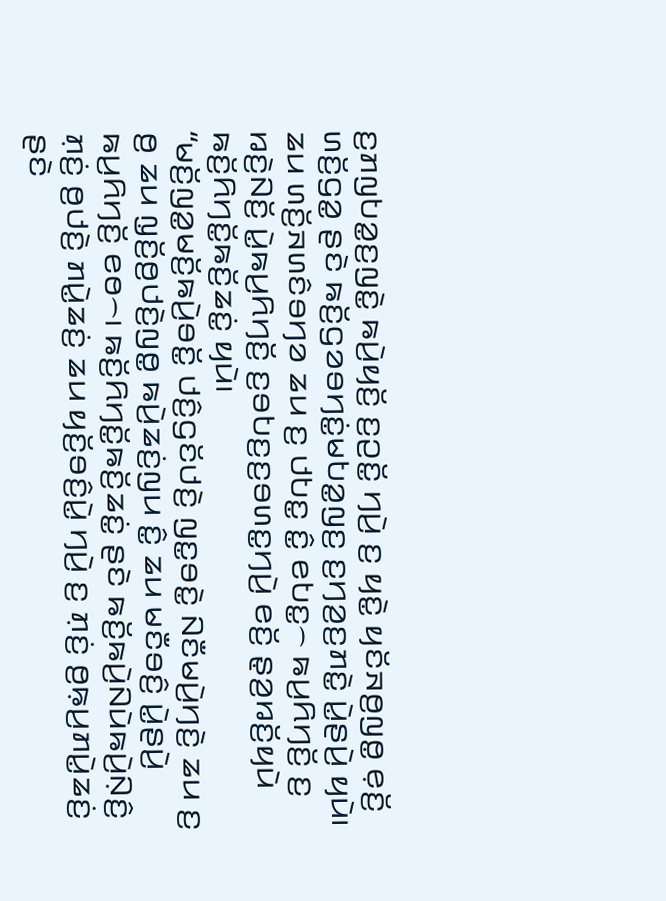ꤢ꤬ꤊꤜꤝꤤ꤭ꤢ꤬ꤜꤢꤧ꤭ ꤒꤣꤧ꤬ꤟꤢꤩ꤬ ꤢ꤬ꤑꤢꤩ꤭ ꤚꤣꤧ꤬ ꤢ꤬ ꤟꤢꤧ꤭ ꤟꤢꤩꤏꤥ꤬ꤜꤥ꤭ ꤕ꤫ꤢꤩ꤬ ꤛꤢꤩ꤬ꤞꤤ꤭ ꤔꤢꤧ ꤒꤢꤩ꤬ꤞꤤꤋꤚꤢꤦ꤭ꤗꤝꤤ꤭ꤜꤢ꤬ ꤢ꤬ꤚꤤ꤬ꤢ꤬ꤊꤢꤧ꤭ ꤣꤧ꤭ꤔꤣꤧ꤬ ꤟꤣꤧ꤯ ꤘꤣ ꤛꤢꤩ꤬ꤏꤛꤢꤨꤋꤚꤤ ꤘꤣ ꤢ꤬ ꤓꤝꤢ꤭ ꤢꤨ꤭ ꤕꤝꤢ꤭꤮ ꤒꤣ꤬ꤖꤚꤢꤩ꤬ ꤢ꤬ ꤙꤢꤧ꤬ꤡꤢꤩ꤬ ꤣꤧ꤭ꤒꤣ꤬ꤖꤚꤢꤩ꤬ ꤢ꤬ꤋꤝꤢ꤬ꤢ꤬ꤋꤛꤢ꤭ꤚꤣꤧ꤬ ꤕꤢꤩ꤬ ꤔ꤫ꤤ꤬ꤙꤢꤩ꤬ꤟꤣꤧ ꤒꤢꤩ꤬ꤖꤚꤢꤩ꤭ꤒꤢꤩ꤬ꤘꤢꤦ꤭ ꤟꤣꤧ꤯
“ꤗꤢꤩ꤬ꤜꤤ꤭ꤗꤢꤩ꤬ꤒꤣꤧ꤬ꤋꤢꤩ꤭ ꤓꤢꤨ꤬ꤞꤢꤩꤓꤢꤧ꤬ ꤜꤢ꤭ꤋꤢꤧ꤭ ꤡꤢꤪꤗꤣꤧ꤬ꤚꤢꤧ꤬ ꤘꤣ ꤢ꤬ ꤥ꤬ ꤘꤣ ꤜ꤫ꤢꤩ꤬ꤥ꤬ꤓꤢꤧ꤬ꤜꤥ꤭ ꤒꤣꤧ꤬ꤘꤢꤦ꤬ꤜꤣ ꤢꤨ꤭ ꤘꤣ ꤗꤢꤪꤋꤢꤨ꤬ ꤣꤧ꤭ꤔꤣꤧ꤬ ꤒꤣ꤬ꤖꤚꤢꤩ꤬ ꤕꤥ꤮꤯ ꤒꤢꤩ꤬ꤖꤚꤢꤩ꤭ꤒꤢꤩ꤬ꤘꤢꤦ꤭ ꤔꤢꤧ ꤒꤢꤩ꤬ꤒꤣꤧ꤬ꤡꤣꤧꤒꤣꤧ꤬ꤡ꤫ꤢꤨ꤬ ꤊ꤫ꤢꤦ꤬ ꤥ꤬ꤓꤢꤧ꤬ ꤊꤣꤧ꤭ꤘꤢꤦ꤬ ꤘꤣ ꤟꤢꤩ꤬ꤋꤢꤨ꤬ꤣꤧ꤭ ꤚꤣꤧ꤬ ꤢ꤬ ꤊ꤫ꤢꤦ꤬ ꤥ꤬ꤒ꤫ꤣ꤬ꤊꤣꤧ꤭ꤘꤢꤦ꤬ ꤔꤢꤧ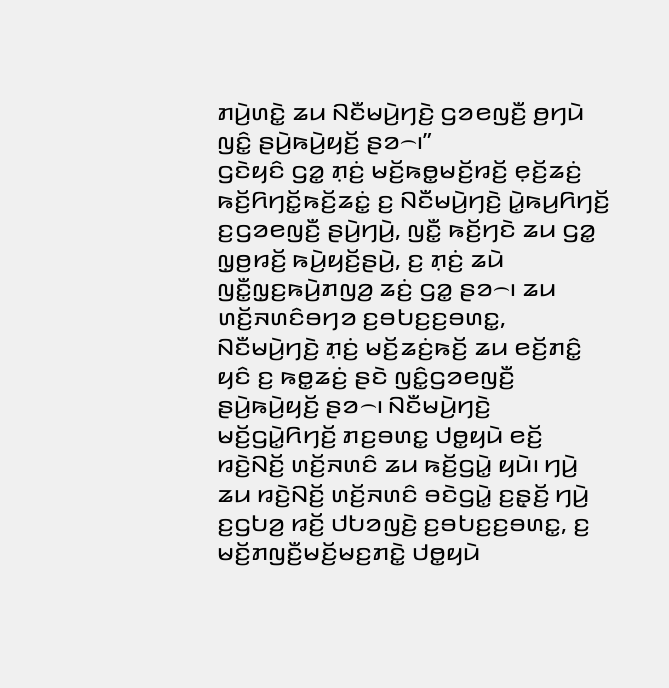ꤊꤣꤧ꤬ꤛꤢꤧ꤭ ꤘꤣ ꤡꤢꤪꤗꤣꤧ꤬ꤚꤢꤧ꤬ ꤞꤤꤕꤜꤢꤪ꤬ ꤥ꤬ꤚꤣꤧ ꤜꤢꤨ꤭ ꤔꤣꤧ꤬ꤒꤣꤧ꤬ꤟꤢꤩ꤬ ꤔꤤ꤮꤯”
ꤞꤢꤧꤟꤢꤨ ꤞꤤ꤭ ꤊ꤫ꤢꤦ꤬ ꤗꤢꤩ꤬ꤒꤥ꤭ꤗꤢꤩ꤬ꤙꤢꤩ꤬ ꤕ꤫ꤢꤩ꤬ꤘꤢꤦ꤬ ꤒꤢꤩ꤬ꤖꤚꤢꤩ꤭ꤒꤢꤩ꤬ꤘꤢꤦ꤭ ꤢ꤬ ꤡꤢꤪꤗꤣꤧ꤬ꤚꤢꤧ꤬ ꤣꤧ꤭ꤒꤣ꤬ꤖꤚꤢꤩ꤬ ꤢ꤬ꤞꤤꤕꤜꤢꤪ꤬ ꤔꤣꤧ꤬ꤚꤣꤧ꤬, ꤜꤢꤪ꤭ ꤒꤢꤩ꤬ꤚꤢꤧ ꤘꤣ ꤞꤤ꤭ ꤜ꤫ꤥ꤬ꤙꤢꤩ꤬ ꤒꤣꤧ꤬ꤟꤢꤩ꤬ꤔꤣꤧ꤬, ꤢ꤬ ꤊ꤫ꤢꤦ꤬ ꤘꤣꤧ ꤜꤢꤪ꤭ꤜ꤫ꤢ꤬ꤒꤣꤧ꤬ꤊꤜꤤ꤬ ꤘꤢꤦ꤬ ꤞꤤ꤭ ꤔꤤ꤮꤯ ꤘꤣ ꤛꤢꤩ꤬ꤏꤛꤢꤨꤋꤚꤤ ꤢ꤬ꤋꤝꤢ꤬ꤢ꤬ꤋꤛꤢ꤭, ꤡꤢꤪꤗꤣꤧ꤬ꤚꤢꤧ꤬ ꤊ꤫ꤢꤦ꤬ ꤗꤢꤩ꤬ꤘꤢꤦ꤬ꤒꤢꤩ꤬ ꤘꤣ ꤕꤢꤩ꤬ꤊꤢꤨ꤭ ꤟꤢꤨ ꤢ꤬ ꤒꤥ꤭ꤘꤢꤦ꤬ ꤔꤢꤧ ꤜꤢꤨ꤭ꤞꤤꤕꤜꤢꤪ꤬ ꤔꤣꤧ꤬ꤒꤣꤧ꤬ꤟꤢꤩ꤬ ꤔꤤ꤮꤯ ꤡꤢꤪꤗꤣꤧ꤬ꤚꤢꤧ꤬ ꤗꤢꤩ꤬ꤞꤣꤧ꤭ꤖꤚꤢꤩ꤬ ꤊꤢ꤬ꤋꤛꤢ꤭ ꤓꤥ꤭ꤟꤣꤧ ꤕꤢꤩ꤬ ꤙꤢꤧ꤬ꤡꤢꤩ꤬ ꤛꤢꤩ꤬ꤏꤛꤢꤨ ꤘꤣ ꤒꤢꤩ꤬ꤞꤣꤧ꤭ ꤟꤣꤧ꤯ ꤚꤣꤧ꤬ ꤘꤣ ꤙꤢꤧ꤬ꤡꤢꤩ꤬ ꤛꤢꤩ꤬ꤏꤛꤢꤨ ꤋꤢꤧꤞꤣꤧ꤭ ꤢ꤬ꤔ꤫ꤢꤩ꤬ ꤚꤣꤧ꤬ ꤢ꤬ꤞꤝꤤ꤬ ꤙꤢꤩ꤬ ꤓꤝꤤꤜꤢꤧ꤬ ꤢ꤬ꤋꤝꤢ꤬ꤢ꤬ꤋꤛꤢ꤭, ꤢ꤬ ꤗꤢꤩ꤬ꤊꤜꤢꤪ꤬ꤗꤢꤩ꤬ꤗꤢ꤬ꤊꤢꤧ꤭ ꤓꤥ꤭ꤟꤣꤧ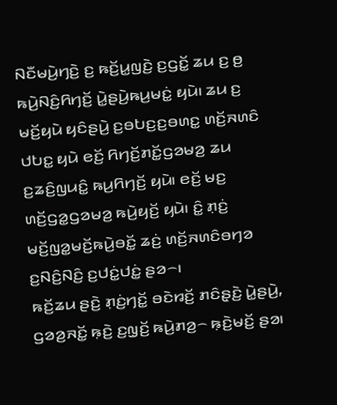ꤡꤢꤪꤗꤣꤧ꤬ꤚꤢꤧ꤬ ꤢ꤬ ꤒꤢꤩ꤬ꤣ꤭ꤜꤢꤧ꤬ ꤢ꤬ꤞꤢꤩ꤭ ꤘꤣ ꤢ꤬ ꤥ꤬ ꤒꤣꤧ꤬ꤡꤢꤨ꤬ꤖꤚꤢꤩ꤬ ꤣꤧ꤭ꤔꤣꤧ꤬ꤒꤣ꤬ꤗꤢꤦ꤭ ꤟꤣꤧ꤯ ꤘꤣ ꤢ꤬ ꤗꤢꤩ꤬ꤟꤣꤧ ꤟꤢꤨꤔꤣꤧ꤬ ꤢ꤬ꤋꤝꤢ꤬ꤢ꤬ꤋꤛꤢ꤭ ꤛꤢꤩ꤬ꤏꤛꤢꤨ ꤓꤝꤢ꤭ ꤟꤣꤧ ꤕꤢꤩ꤬ ꤖꤚꤢꤩ꤬ꤊꤢꤩ꤭ꤞꤤꤗꤤ꤬ ꤘꤣ ꤢ꤬ꤘꤢꤨ꤬ꤜꤣꤢꤨ꤭ ꤒꤣ꤬ꤖꤚꤢꤩ꤬ ꤟꤣꤧ꤯ ꤕꤢꤩ꤬ ꤗꤢ꤬ ꤛꤢꤩ꤬ꤞꤤ꤭ꤞꤤꤗꤤ꤬ ꤒꤣꤧ꤬ꤟꤢꤩ꤬ ꤟꤣꤧ꤯ ꤢꤨ꤭ ꤊ꤫ꤢꤦ꤬ ꤗꤢꤩ꤬ꤜꤤ꤭ꤗꤢꤩ꤬ꤒꤣꤧ꤬ꤋꤢꤩ꤭ ꤘꤢꤦ꤬ ꤛꤢꤩ꤬ꤏꤛꤢꤨꤋꤚꤤ ꤢ꤬ꤡꤢꤨ꤬ꤡꤢꤨ꤬ ꤢ꤬ꤓꤢꤦ꤭ꤓꤢꤦ꤭ ꤔꤤ꤮꤯
ꤒꤢꤩ꤬ꤘꤣ ꤔꤢꤧ꤬ ꤊ꤫ꤢꤦ꤬ꤚꤢꤩ꤭ ꤋꤢꤧꤙꤢꤩ꤬ ꤊꤢꤨꤔ꤫ꤢꤧ꤬ ꤣꤧ꤭ꤔꤣꤧ꤬, ꤞꤤꤤ꤬ꤏꤢꤩ꤭ ꤒ꤫ꤢꤧ꤬ ꤢ꤬ꤜ꤫ꤢꤩ꤬ ꤒꤣꤧ꤬ꤊꤤ꤬꤮ ꤒ꤫ꤢꤧ꤬ꤗꤢꤩ꤬ ꤔꤤ꤯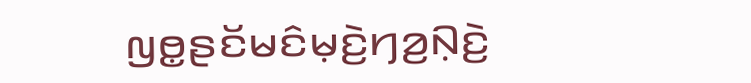ꤜꤥ꤭ꤔꤢꤩꤗꤢꤨꤗ꤫ꤢꤧ꤬ꤚꤤ꤬ꤡ꤫ꤢꤧ꤬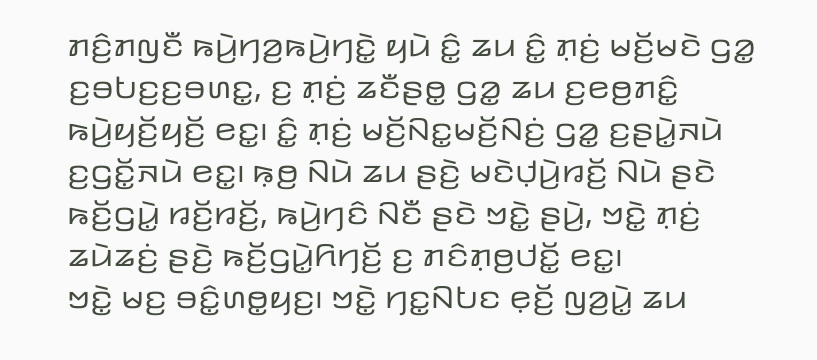ꤊꤢꤨ꤬ꤊꤜꤢꤪ ꤒꤣꤧ꤬ꤚꤤ꤬ꤒꤣꤧ꤬ꤚꤢꤧ꤭ ꤟꤣꤧ ꤢꤨ꤭ ꤘꤣ ꤢꤨ꤭ ꤊ꤫ꤢꤦ꤬ ꤗꤢꤩ꤬ꤗꤢꤧ ꤞꤤ꤭ ꤢ꤬ꤋꤝꤢ꤬ꤢ꤬ꤋꤛꤢ꤭, ꤢ꤬ ꤊ꤫ꤢꤦ꤬ ꤘꤢꤪꤔꤥ꤭ ꤞꤤ꤭ ꤘꤣ ꤢ꤬ꤕꤥ꤬ꤊꤢꤨ꤭ ꤒꤣꤧ꤬ꤟꤢꤩ꤬ꤟꤢꤩ꤬ ꤕꤢ꤭꤯ ꤢꤨ꤭ ꤊ꤫ꤢꤦ꤬ ꤗꤢꤩ꤬ꤡꤢ꤭ꤗꤢꤩ꤬ꤡꤢꤦ꤬ ꤞꤤ꤭ ꤢ꤬ꤔꤣꤧ꤭ꤏꤣꤧ ꤢ꤬ꤞꤢꤩ꤭ꤏꤣꤧ ꤕꤢ꤭꤯ ꤒ꤫ꤥ꤬ ꤡꤣꤧ ꤘꤣ ꤔꤢꤧ꤬ ꤗꤢꤧꤓ꤫ꤣꤧ꤬ꤙꤢꤩ꤬ ꤡꤣꤧ ꤔꤢꤧ ꤒꤢꤩ꤬ꤞꤣꤧ꤭ ꤙꤢꤩ꤬ꤙꤢꤩ꤬, ꤒꤣꤧ꤬ꤚꤢꤨ ꤡꤢꤪ ꤔꤢꤧ ꤠꤢꤧ꤭ ꤔꤣꤧ꤬, ꤠꤢꤧ꤭ ꤊ꤫ꤢꤦ꤬ ꤘꤣꤧꤘꤢꤦ꤬ ꤔꤢꤧ꤬ ꤒꤢꤩ꤬ꤞꤣꤧ꤭ꤖꤚꤢꤩ꤬ ꤢ꤬ ꤊꤢꤨꤊ꤫ꤥ꤬ꤓꤢꤩ꤭ ꤕꤢ꤭꤯
ꤠꤢꤧ꤭ ꤗꤢ꤬ ꤋꤢꤨ꤭ꤛꤥ꤭ꤟꤢ꤬꤯ ꤠꤢꤧ꤭ ꤚꤢ꤭ꤡꤝꤢ ꤕ꤫ꤢꤩ꤬ ꤜꤤ꤬ꤣꤧ꤭ ꤘꤣ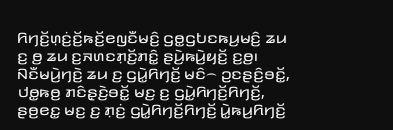ꤖꤚꤢꤩ꤬ꤛ꤫ꤢꤦ꤬ꤢꤩ꤬ꤒꤢꤩ꤬ꤕꤜꤢꤪꤗꤢꤨ꤬ ꤞꤥ꤭ꤞꤝꤢꤒꤣ꤬ꤗꤢꤨ꤬ ꤘꤣ ꤢ꤬ ꤥ꤬ ꤘꤣ ꤢ꤬ꤏꤛꤢꤊ꤫ꤢꤩ꤬ꤊꤢꤨ꤭ ꤔꤣꤧ꤬ꤒꤣꤧ꤬ꤟꤢꤩ꤬ ꤢ꤬ꤥ꤬꤯ ꤡꤢꤪꤗꤣꤧ꤬ꤚꤢꤧ꤬ ꤘꤣ ꤢ꤬ ꤞꤣꤧ꤭ꤖꤚꤢꤩ꤬ ꤗꤢꤨ꤮ ꤑꤢꤔꤢꤨ꤬ꤋꤢꤩ꤭, ꤓꤥ꤭ꤒꤥ꤬ ꤊꤢꤨꤔ꤫ꤢꤧ꤬ꤋꤢꤩ꤭ ꤗꤢ꤬ ꤢ꤬ ꤞꤣꤧ꤭ꤖꤚꤢꤩ꤬ꤖꤚꤢꤩ꤬, ꤔꤥ꤬ꤕꤢ꤭ ꤗꤢ꤬ ꤢ꤬ ꤊ꤫ꤢꤦ꤬ ꤞꤣꤧ꤭ꤖꤚꤢꤩ꤬ꤖꤚꤢꤩ꤬ ꤣꤧ꤭ꤒꤣ꤬ꤖꤚꤢꤩ꤬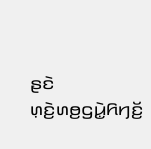ꤔꤢꤧ ꤛ꤫ꤢꤧ꤬ꤛꤥ꤬ꤞꤣꤧ꤭ꤖꤚꤢꤩ꤬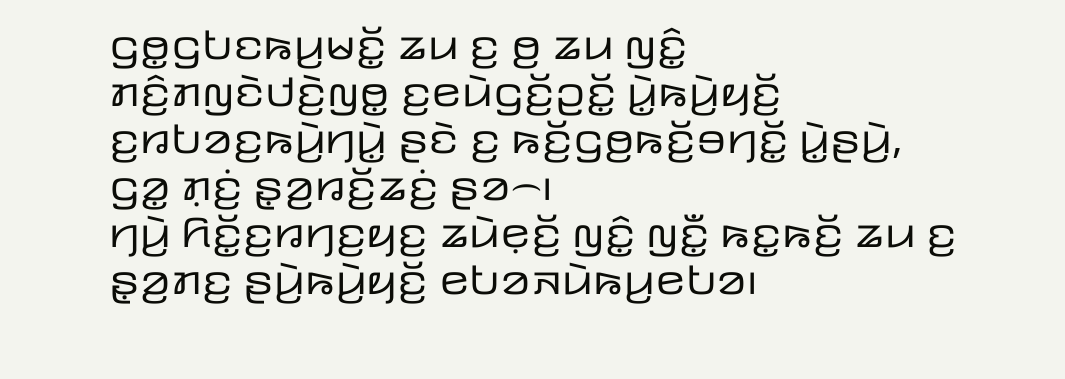ꤞꤥ꤭ꤞꤝꤢꤒꤣ꤬ꤗꤢꤩ꤭ ꤘꤣ ꤢ꤬ ꤥ꤬ ꤘꤣ ꤜꤢꤨ꤭ ꤊꤢꤨ꤬ꤊꤜꤢꤧꤓꤢꤧ꤬ꤜꤥ꤭ ꤢ꤬ꤕꤣꤧꤞꤢꤩ꤬ꤑꤢꤩ꤭ ꤣꤧ꤭ꤒꤣꤧ꤬ꤟꤢꤩ꤬ ꤢ꤬ꤙꤝꤤꤢ꤬ꤒꤣꤧ꤬ꤚꤣꤧ꤭ ꤔꤢꤧ ꤢ꤬ ꤒꤢꤩ꤬ꤞꤥ꤬ꤒꤢꤩ꤬ꤋꤚꤢꤩ꤭ ꤣꤧ꤭ꤔꤣꤧ꤬, ꤞꤤ꤭ ꤊ꤫ꤢꤦ꤬ ꤔ꤫ꤤ꤬ꤙꤢꤩ꤬ꤘꤢꤦ꤬ ꤔꤤ꤮꤯
ꤚꤣꤧ꤬ ꤖꤢꤩ꤭ꤢ꤬ꤙꤚꤢ꤬ꤟꤢ꤬ ꤘꤣꤧꤕ꤫ꤢꤩ꤬ ꤜꤢꤨ꤭ ꤜꤢꤪ꤭ ꤒꤢ꤭ꤒꤢꤩ꤬ ꤘꤣ ꤢ꤬ ꤔ꤫ꤤ꤬ꤊꤢ꤬ ꤔꤣꤧ꤬ꤒꤣꤧ꤬ꤟꤢꤩ꤬ ꤕꤝꤤꤏꤣꤧꤒꤣ꤬ꤕꤝꤤ꤯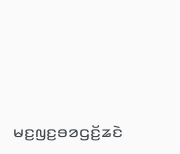ꤗꤢ꤬ꤜꤢ꤬ꤋꤤꤞꤢꤩ꤬ꤘꤢꤧ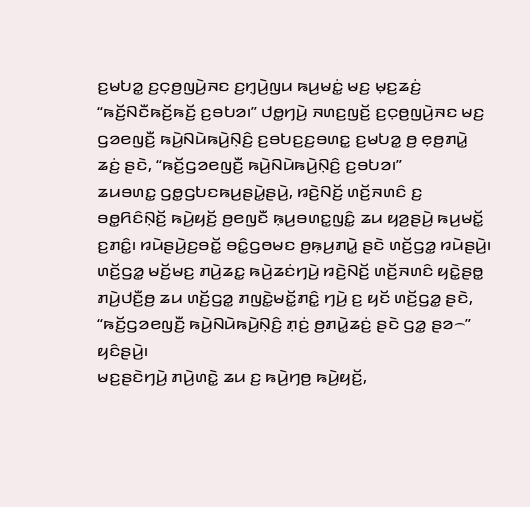ꤢ꤬ꤗꤝꤤ꤭ ꤢ꤬ꤍ꤫ꤥ꤬ꤜꤣꤧ꤬ꤏꤢ ꤢ꤬ꤚ꤫ꤣꤧ꤬ꤜꤣ ꤒꤣ꤬ꤗꤢꤦ꤭ ꤗꤢ꤬ ꤗ꤫ꤢ꤬ꤘꤢꤦ꤬ “ꤒꤢꤩ꤬ꤡꤢꤪꤒꤢꤩ꤬ꤒꤢꤩ꤬ ꤢ꤬ꤋꤝꤤ꤯” ꤓꤥ꤭ꤚꤣꤧ꤬ ꤏꤛꤢ꤬ꤜꤢꤩ꤬ ꤢ꤬ꤍ꤫ꤥ꤬ꤜꤣꤧ꤬ꤏꤢ ꤗꤢ꤬ ꤞꤤꤕꤜꤢꤪ꤬ ꤒꤣꤧ꤬ꤡꤣꤧꤒꤣꤧ꤬ꤡ꤫ꤢꤨ꤬ ꤢ꤬ꤋꤝꤢ꤬ꤢ꤬ꤋꤛꤢ꤭ ꤢ꤬ꤗꤝꤤ꤭ ꤥ꤬ ꤕ꤫ꤥ꤬ꤊꤣꤧ꤭ ꤘꤢꤦ꤬ ꤔꤢꤧ, “ꤒꤢꤩ꤬ꤞꤤꤕꤜꤢꤪ꤬ ꤒꤣꤧ꤬ꤡꤣꤧꤒꤣꤧ꤬ꤡ꤫ꤢꤨ꤬ ꤢ꤬ꤋꤝꤤ꤯”
ꤘꤣꤋꤛꤢ꤭ ꤞꤥ꤭ꤞꤝꤢꤒꤣ꤬ꤔꤣꤧ꤭ꤔꤣꤧ꤬, ꤙꤢꤧ꤬ꤡꤢꤩ꤬ ꤛꤢꤩ꤬ꤏꤛꤢꤨ ꤢ꤬ ꤋꤥ꤭ꤖꤢꤨꤡ꤫ꤢꤩ꤬ ꤒꤣꤧ꤬ꤟꤢꤩ꤬ ꤥ꤬ꤕꤜꤢꤪ ꤒ꤫ꤣ꤬ꤋꤛꤢ꤭ꤜꤢꤨ꤭ ꤘꤣ ꤟꤤ꤬ꤔꤣꤧ꤬ ꤒꤣ꤬ꤗꤢꤩ꤭ ꤢ꤬ꤊꤢꤨ꤭꤯ ꤙꤣꤧꤔꤣꤧ꤬ꤢ꤬ꤋꤢꤩ꤭ ꤋꤢꤨ꤭ꤞꤥꤗꤢ ꤥ꤬ꤒ꤫ꤣ꤬ꤊꤣꤧ꤭ ꤔꤢꤧ ꤛꤢꤩ꤬ꤞꤤ꤭ ꤙꤣꤧꤔꤣꤧ꤬꤯ ꤛꤢꤩ꤬ꤞꤤ꤭ ꤗꤢꤩ꤬ꤗꤢ꤬ ꤊꤣꤧ꤬ꤘꤢ꤭ ꤒꤣꤧ꤬ꤘꤢꤦꤚꤣꤧ꤬ ꤙꤢꤧ꤬ꤡꤢꤩ꤬ ꤛꤢꤩ꤬ꤏꤛꤢꤨ ꤟꤢꤧ꤭ꤔꤥ꤭ ꤊꤣꤧ꤬ꤓꤢꤪ꤬ꤥ꤬ ꤘꤣ ꤛꤢꤩ꤬ꤞꤤ꤭ ꤊꤜꤢꤧ꤭ꤗꤢꤩ꤭ꤊꤢꤨ꤭ ꤚꤣꤧ꤬ ꤢ꤬ ꤟꤢꤩ ꤛꤢꤩ꤬ꤞꤤ꤭ ꤔꤢꤧ, “ꤒꤢꤩ꤬ꤞꤤꤕꤜꤢꤪ꤬ ꤒꤣꤧ꤬ꤡꤣꤧꤒꤣꤧ꤬ꤡ꤫ꤢꤨ꤬ ꤊ꤫ꤢꤦ꤬ ꤥ꤬ꤊꤣꤧ꤭ꤘꤢꤦ꤬ ꤔꤢꤧ ꤞꤤ꤭ ꤔꤤ꤮” ꤟꤢꤨꤔꤣꤧ꤬꤯
ꤗꤢ꤬ꤔꤢꤧꤚꤣꤧ꤬ ꤊꤣꤧ꤬ꤛꤢꤧ꤭ ꤘꤣ ꤢ꤬ ꤒꤣꤧ꤬ꤚꤥ꤬ ꤒꤣꤧ꤬ꤟꤢꤩ꤬,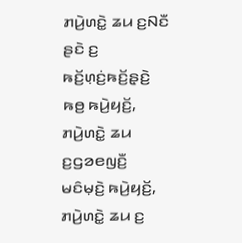ꤊꤣꤧ꤬ꤛꤢꤧ꤭ ꤘꤣ ꤢ꤬ꤡꤢꤪ ꤔꤢꤧ ꤢ꤬ ꤒꤢꤩ꤬ꤛ꤫ꤢꤦ꤬ꤒꤢꤩ꤬ꤔ꤫ꤢꤧ꤬ ꤒꤥ꤬ ꤒꤣꤧ꤬ꤟꤢꤩ꤬, ꤊꤣꤧ꤬ꤛꤢꤧ꤭ ꤘꤣ ꤢ꤬ꤞꤤꤕꤜꤢꤪ꤬ ꤗꤢꤨꤗ꤫ꤢꤧ꤬ ꤒꤣꤧ꤬ꤟꤢꤩ꤬, ꤊꤣꤧ꤬ꤛꤢꤧ꤭ ꤘꤣ ꤢ꤬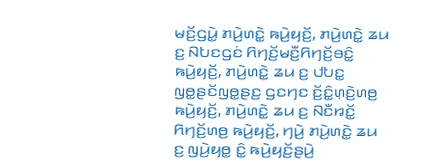ꤗꤢꤩ꤬ꤞꤣꤧ꤭ ꤊꤣꤧ꤬ꤛꤢꤧ꤭ ꤒꤣꤧ꤬ꤟꤢꤩ꤬, ꤊꤣꤧ꤬ꤛꤢꤧ꤭ ꤘꤣ ꤢ꤬ ꤡꤝꤢꤞꤢꤦ ꤖꤚꤢꤩ꤬ꤗꤢꤪ꤬ꤖꤚꤢꤩ꤬ꤋꤢꤨ꤭ ꤒꤣꤧ꤬ꤟꤢꤩ꤬, ꤊꤣꤧ꤬ꤛꤢꤧ꤭ ꤘꤣ ꤢ꤬ ꤓꤝꤢ꤭ ꤜꤥ꤭ꤔꤢꤩꤜꤥ꤭ꤔꤢ꤬ ꤞꤢꤚꤢ ꤢꤩ꤬ꤢꤨ꤭ꤛ꤫ꤢꤧ꤬ꤛꤥ꤬ ꤒꤣꤧ꤬ꤟꤢꤩ꤬, ꤊꤣꤧ꤬ꤛꤢꤧ꤭ ꤘꤣ ꤢ꤬ ꤡꤢꤪꤙꤢꤩ꤭ ꤖꤚꤢꤩ꤬ꤛꤥ꤬ ꤒꤣꤧ꤬ꤟꤢꤩ꤬, ꤚꤣꤧ꤬ ꤊꤣꤧ꤬ꤛꤢꤧ꤭ ꤘꤣ ꤢ꤬ ꤜꤣꤧ꤬ꤟꤥ꤭ ꤢꤨ꤭ ꤒꤣꤧ꤬ꤟꤢꤩ꤬ꤔꤣꤧ꤬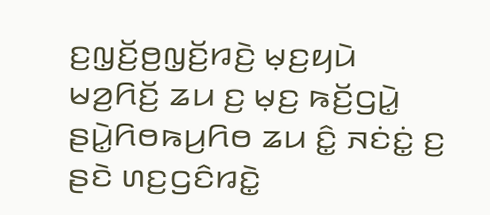ꤢ꤬ꤜ꤫ꤢꤩ꤬ꤥ꤬ꤜ꤫ꤢꤩ꤬ꤙꤢꤧ꤬ ꤗ꤫ꤢ꤬ꤟꤣꤧ ꤗꤤ꤬ꤖꤢꤩ꤬ ꤘꤣ ꤢ꤬ ꤗ꤫ꤢ꤬ ꤒꤢꤩ꤬ꤞꤣꤧ꤭ ꤔꤣꤧ꤭ꤖꤥꤒꤣ꤬ꤖꤥ ꤘꤣ ꤢꤨ꤭ ꤏꤢꤦꤢꤦ꤭ ꤢ꤬ ꤔꤢꤧ ꤛꤢ꤬ꤞꤢꤨꤙꤢꤧ꤭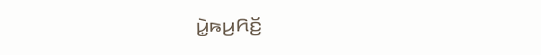ꤣꤧ꤭ꤒꤣ꤬ꤖꤢꤩ꤬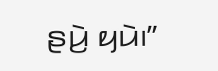ꤔꤣꤧ꤬ ꤟꤣꤧ꤯”